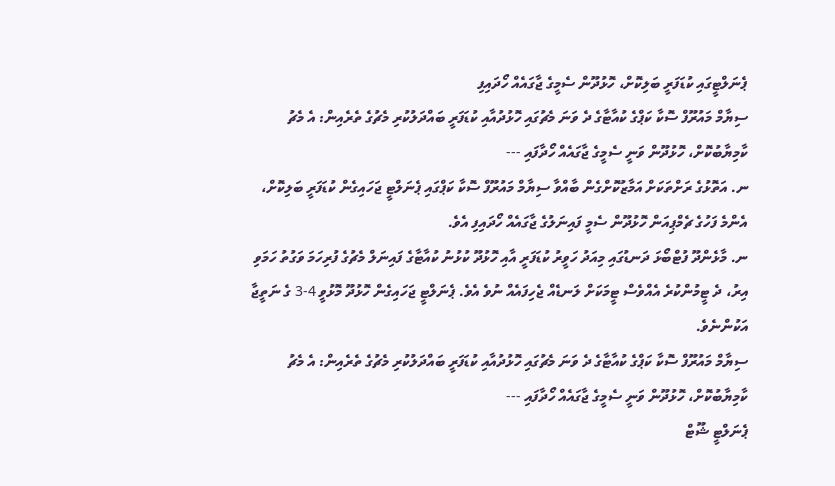ޕެނަލްޓީގައި ކުޑަފަރީ ބަލިކޮށް، ހޮޅުދޫން ސެމީގެ ޖާގައެއް ހޯދައިފި
ސިޔާމް މައުރޫފް ސޮކާ ކަޕްގެ ކުއާޓާގެ ދެ ވަނަ މެޗުގައި ހޮޅުދުއާއި ކުޑަފަރީ ބައްދަލުކުރި މެޗުގެ ތެރެއިން: އެ މެޗު ކާމިޔާބުކޮށް، ހޮޅުދޫން ވަނީ ސެމީގެ ޖާގައެއް ހޯދާފައި ---
ނ. އަތޮޅުގެ ރަށްތަކަށް އަމާޒުކޮށްގެން ބާއްވާ ސިޔާމް މައުރޫފް ސޮކާ ކަޕްގައި ޕެނަލްޓީ ޖަހައިގެން ކުޑަފަރީ ބަލިކޮށް، އެންމެ ފަހުގެ ޗެމްޕިއަން ހޮޅުދޫން ސެމީ ފައިނަލުގެ ޖާގައެއް ހޯދައިފި އެވެ.
ނ. މާޅެންދޫ ފުޓްބޯޅަ ދަނޑުގައި މިއަދު ހަވީރު ކުޑަފަރީ އާއި ހޮޅުދޫ ކުޅުނު ކުއާޓާގެ ފައިނަލް މެޗުގެ ފުރިހަމަ ވަގުތު ހަމަވި އިރު، ދެ ޓީމުންކުރެ އެއްވެސް ޓީމަކަށް ލަނޑެއް ޖެހިފައެއް ނުވެ އެވެ. ޕެނަލްޓީ ޖަހައިގެން ހޮޅުދޫ މޮޅުވީ 4-3 ގެ ނަތީޖާ އަކުންނެވެ.
ސިޔާމް މައުރޫފް ސޮކާ ކަޕްގެ ކުއާޓާގެ ދެ ވަނަ މެޗުގައި ހޮޅުދުއާއި ކުޑަފަރީ ބައްދަލުކުރި މެޗުގެ ތެރެއިން: އެ މެޗު ކާމިޔާބުކޮށް، ހޮޅުދޫން ވަނީ ސެމީގެ ޖާގައެއް ހޯދާފައި ---
ޕެނަލްޓީ ޝޫޓް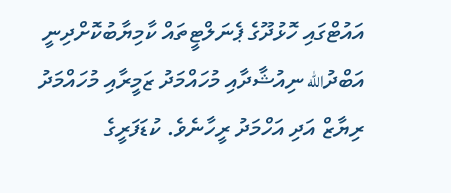އައުޓްގައި ހޮޅުދޫގެ ޕެނަލްޓީތައް ކާމިޔާބުކޮށްދިނީ އަބްދުالله ނިއުޝާދާއި މުހައްމަދު ޒަމީރާއި މުހައްމަދު ރިޔާޒް އަދި އަހްމަދު ރީހާނެވެ. ކުޑަފަރީގެ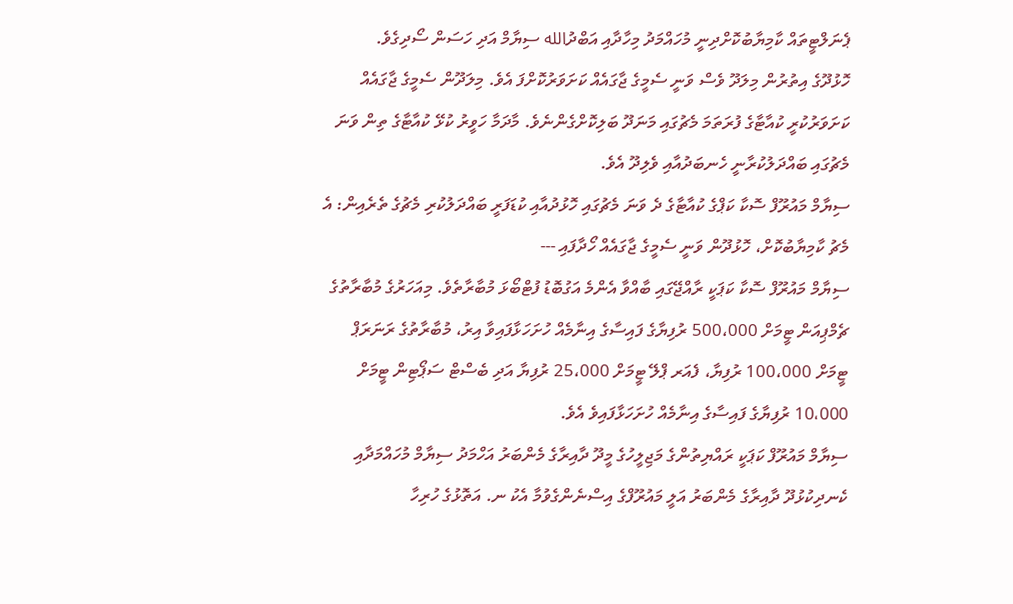ޕެނަލްޓީތައް ކާމިޔާބުކޮށްދިނީ މުހައްމަދު މިހާދާއި އަބްދުالله ސިޔާމް އަދި ހަސަން ސޯދިގެވެ.
ހޮޅުދޫގެ އިތުރުން މިލަދޫ ވެސް ވަނީ ސެމީގެ ޖާގައެއް ކަށަވަރުކޮށްފަ އެވެ. މިލަދޫން ސެމީގެ ޖާގައެއް ކަށަވަރުކުރީ ކުއާޓާގެ ފުރަތަމަ މެޗުގައި މަނަދޫ ބަލިކޮށްގެންނެވެ. މާދަމާ ހަވީރު ކުޅޭ ކުއާޓާގެ ތިން ވަނަ މެޗުގައި ބައްދަލުކުރާނީ ހެނބަދުއާއި ވެލިދޫ އެވެ.
ސިޔާމް މައުރޫފް ސޮކާ ކަޕްގެ ކުއާޓާގެ ދެ ވަނަ މެޗުގައި ހޮޅުދުއާއި ކުޑަފަރީ ބައްދަލުކުރި މެޗުގެ ތެރެއިން: އެ މެޗު ކާމިޔާބުކޮށް، ހޮޅުދޫން ވަނީ ސެމީގެ ޖާގައެއް ހޯދާފައި ---
ސިޔާމް މައުރޫފް ސޮކާ ކަޕަކީ ރާއްޖޭގައި ބާއްވާ އެންމެ އަގުބޮޑު ފުޓްބޯޅަ މުބާރާތެވެ. މިއަހަރުގެ މުބާރާތުގެ ޗެމްޕިއަން ޓީމަށް 500،000 ރުފިޔާގެ ފައިސާގެ އިނާމެއް ހުށަހަޅާފައިވާ އިރު، މުބާރާތުގެ ރަނަރަޕް ޓީމަށް 100،000 ރުފިޔާ، ފެއަރ ޕްލޭ ޓީމަށް 25،000 ރުފިޔާ އަދި ބެސްޓް ސަޕޯޓިން ޓީމަށް 10،000 ރުފިޔާގެ ފައިސާގެ އިނާމެއް ހުށަހަޅާފައިވެ އެވެ.
ސިޔާމް މައުރޫފް ކަޕަކީ ރައްޔިތުންގެ މަޖިލީހުގެ މީދޫ ދާއިރާގެ މެންބަރު އަހްމަދު ސިޔާމް މުހައްމަދާއި ކެނދިކުޅުދޫ ދާއިރާގެ މެންބަރު އަލީ މައުރޫފްގެ އިސްނެންގެވުމާ އެކު ނ. އަތޮޅުގެ ހުރިހާ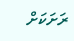ރަށަކަށް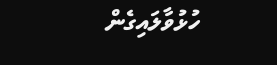ހުޅުވާލައިގެން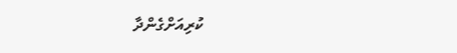ކުރިއަށްގެންދާ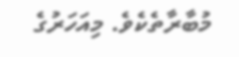މުބާރާތެކެވެ. މިއަހަރުގެ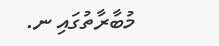މުބާރާތުގައި ނ.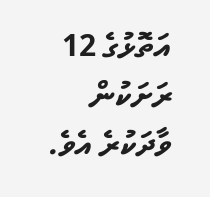އަތޮޅުގެ 12 ރަށަކުން ވާދަކުރެ އެވެ.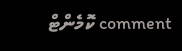comment ކޮމެންޓް